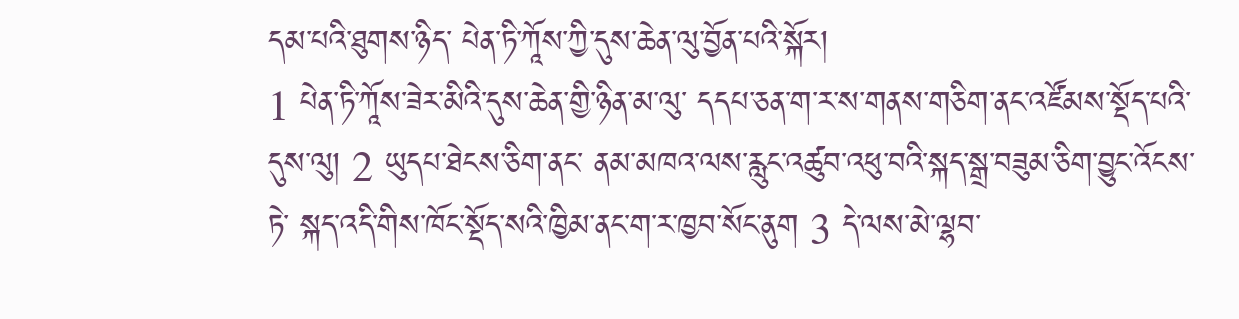དམ་པའི་ཐུགས་ཉིད་ པེན་ཏི་ཀཱོས་ཀྱི་དུས་ཆེན་ལུ་བྱོན་པའི་སྐོར།
1 པེན་ཏི་ཀཱོས་ཟེར་མིའི་དུས་ཆེན་གྱི་ཉིན་མ་ལུ་ དདཔ་ཅན་ག་ར་ས་གནས་གཅིག་ནང་འཛོམས་སྡོད་པའི་དུས་ལུ། 2 ཡུདཔ་ཐེངས་ཅིག་ནང་ ནམ་མཁའ་ལས་རླུང་འཚུབ་འཕུ་བའི་སྐད་སྒྲ་བཟུམ་ཅིག་བྱུང་འོངས་ཏེ་ སྐད་འདི་གིས་ཁོང་སྡོད་སའི་ཁྱིམ་ནང་ག་ར་ཁྱབ་སོང་ནུག 3 དེ་ལས་མེ་ལྷབ་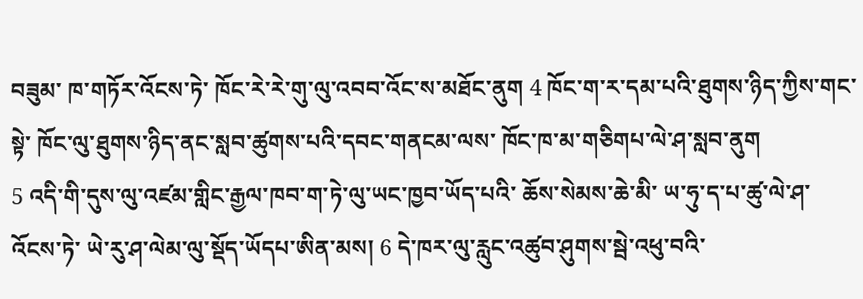བཟུམ་ ཁ་གཏོར་འོངས་ཏེ་ ཁོང་རེ་རེ་གུ་ལུ་འབབ་འོང་ས་མཐོང་ནུག 4 ཁོང་ག་ར་དམ་པའི་ཐུགས་ཉིད་ཀྱིས་གང་སྟེ་ ཁོང་ལུ་ཐུགས་ཉིད་ནང་སླབ་ཚུགས་པའི་དབང་གནངམ་ལས་ ཁོང་ཁ་མ་གཅིགཔ་ལེ་ཤ་སླབ་ནུག
5 འདི་གི་དུས་ལུ་འཛམ་གླིང་རྒྱལ་ཁབ་ག་ཏེ་ལུ་ཡང་ཁྱབ་ཡོད་པའི་ ཆོས་སེམས་ཆེ་མི་ ཡ་ཧུ་ད་པ་ཚུ་ལེ་ཤ་འོངས་ཏེ་ ཡེ་རུ་ཤ་ལེམ་ལུ་སྡོད་ཡོདཔ་ཨིན་མས། 6 དེ་ཁར་ལུ་རླུང་འཚུབ་ཤུགས་སྦེ་འཕུ་བའི་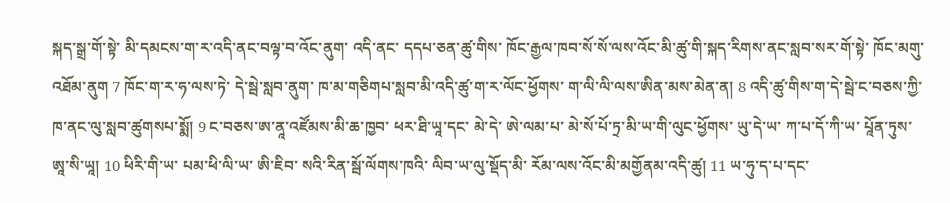སྐད་སྒྲ་གོ་སྟེ་ མི་དམངས་ག་ར་འདི་ནང་བལྟ་བ་འོང་ནུག་ འདི་ནང་ དདཔ་ཅན་ཚུ་གིས་ ཁོང་རྒྱལ་ཁབ་སོ་སོ་ལས་འོང་མི་ཚུ་གི་སྐད་རིགས་ནང་སླབ་སར་གོ་སྟེ་ ཁོང་མགུ་འཐོམ་ནུག 7 ཁོང་ག་ར་ཧ་ལས་ཏེ་ དེ་སྦེ་སླབ་ནུག་ ཁ་མ་གཅིགཔ་སླབ་མི་འདི་ཚུ་ག་ར་ལོང་ཕྱོགས་ ག་ལི་ལི་ལས་ཨིན་མས་མེན་ན། 8 འདི་ཚུ་གིས་ག་དེ་སྦེ་ང་བཅས་ཀྱི་ཁ་ནང་ལུ་སླབ་ཚུགསཔ་སྨོ། 9 ང་བཅས་ཨ་ནཱ་འཛོམས་མི་ཆ་ཁྱབ་ ཕར་ཐི་ཡཱ་དང་ མེ་དེ་ ཨེ་ལམ་པ་ མེ་སོ་པོ་ཏྲ་མི་ཡ་གི་ལུང་ཕྱོགས་ ཡུ་དེ་ཡ་ ཀ་པ་དོ་ཀི་ཡ་ པཱོན་ཏུས་ ཨཱ་སི་ཡཱ། 10 ཕིརི་གི་ཡ་ པམ་ཕི་ལི་ཡ་ ཨི་ཇིབ་ སའི་རིན་སྦོ་ལོགས་ཁའི་ ལིབ་ཡ་ལུ་སྡོད་མི་ རོམ་ལས་འོང་མི་མགྱོནམ་འདི་ཚུ། 11 ཡ་ཧུ་ད་པ་དང་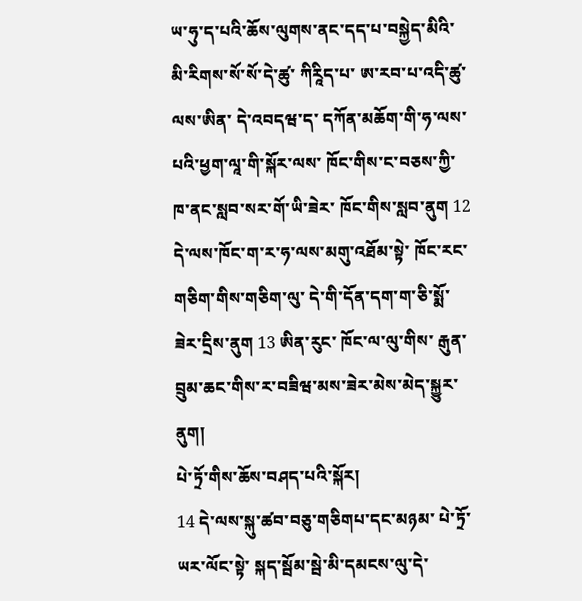ཡ་ཧུ་ད་པའི་ཆོས་ལུགས་ནང་དད་པ་བསྐྱེད་མིའི་མི་རིགས་སོ་སོ་དེ་ཚུ་ ཀིརཱིད་པ་ ཨ་རབ་པ་འདི་ཚུ་ལས་ཨིན་ དེ་འབདཝ་ད་ དཀོན་མཆོག་གི་ཧ་ལས་པའི་ཕྱག་ལཱ་གི་སྐོར་ལས་ ཁོང་གིས་ང་བཅས་ཀྱི་ཁ་ནང་སླབ་སར་གོ་ཡི་ཟེར་ ཁོང་གིས་སླབ་ནུག 12 དེ་ལས་ཁོང་ག་ར་ཧ་ལས་མགུ་འཐོམ་སྟེ་ ཁོང་རང་གཅིག་གིས་གཅིག་ལུ་ དེ་གི་དོན་དག་ག་ཅི་སྨོ་ཟེར་དྲིས་ནུག 13 ཨིན་རུང་ ཁོང་ལ་ལུ་གིས་ རྒུན་བྲུམ་ཆང་གིས་ར་བཟིཝ་མས་ཟེར་མེས་མེད་སྐྱུར་ནུག།
པེ་ཏྲོ་གིས་ཆོས་བཤད་པའི་སྐོར།
14 དེ་ལས་སྐུ་ཚབ་བཅུ་གཅིགཔ་དང་མཉམ་ པེ་ཏྲོ་ཡར་ལོང་སྟེ་ སྐད་སྦོམ་སྦེ་མི་དམངས་ལུ་དེ་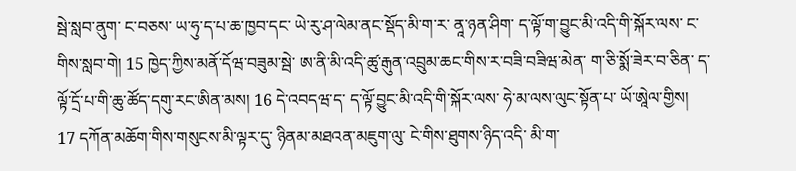སྦེ་སླབ་ནུག་ ང་བཅས་ ཡ་ཧུ་ད་པ་ཆ་ཁྱབ་དང་ ཡེ་རུ་ཤ་ལེམ་ནང་སྡོད་མི་ག་ར་ ནཱ་ཉན་ཤིག་ ད་ལྟོ་ག་བྱུང་མི་འདི་གི་སྐོར་ལས་ ང་གིས་སླབ་གེ། 15 ཁྱེད་ཀྱིས་མནོ་དོཝ་བཟུམ་སྦེ་ ཨ་ནི་མི་འདི་ཚུ་རྒུན་འབྲུམ་ཆང་གིས་ར་བཟི་བཟིཝ་མེན་ ག་ཅི་སྨོ་ཟེར་བ་ཅིན་ ད་ལྟོ་དྲོ་པ་གི་ཆུ་ཚོད་དགུ་རང་ཨིན་མས། 16 དེ་འབདཝ་ད་ ད་ལྟོ་བྱུང་མི་འདི་གི་སྐོར་ལས་ ཧེ་མ་ལས་ལུང་སྟོན་པ་ ཡོ་ཨཱེལ་གྱིས།
17 དཀོན་མཆོག་གིས་གསུངས་མི་ལྟར་དུ་ ཉིནམ་མཐའན་མཇུག་ལུ་ ངེ་གིས་ཐུགས་ཉིད་འདི་ མི་ག་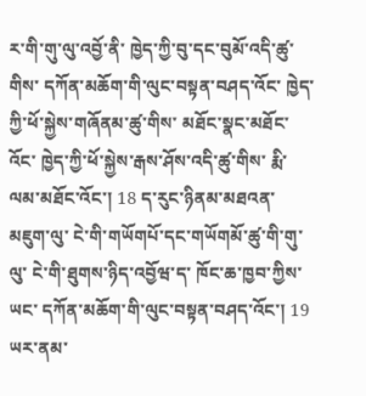ར་གི་གུ་ལུ་འབྱོ་ནི་ ཁྱེད་ཀྱི་བུ་དང་བུམོ་འདི་ཚུ་གིས་ དཀོན་མཆོག་གི་ལུང་བསྟན་བཤད་འོང་ ཁྱེད་ཀྱི་ཕོ་སྐྱེས་གཞོནམ་ཚུ་གིས་ མཐོང་སྣང་མཐོང་འོང་ ཁྱེད་ཀྱི་ཕོ་སྐྱེས་རྒས་ཤོས་འདི་ཚུ་གིས་ རྨི་ལམ་མཐོང་འོང་། 18 ད་རུང་ཉིནམ་མཐའན་མཇུག་ལུ་ ངེ་གི་གཡོགཔོ་དང་གཡོགམོ་ཚུ་གི་གུ་ལུ་ ངེ་གི་ཐུགས་ཉིད་འབྱོཝ་ད་ ཁོང་ཆ་ཁྱབ་ཀྱིས་ཡང་ དཀོན་མཆོག་གི་ལུང་བསྟན་བཤད་འོང་། 19 ཡར་ནམ་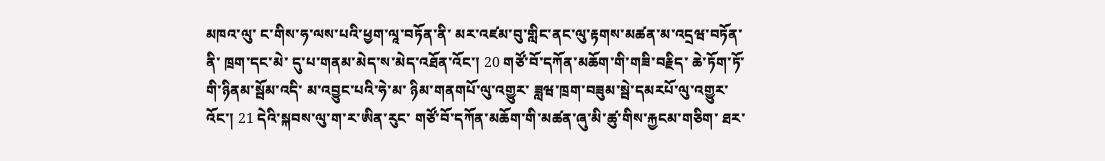མཁའ་ལུ་ ང་གིས་ཧ་ལས་པའི་ཕྱག་ལཱ་བཏོན་ནི་ མར་འཛམ་བུ་གླིང་ནང་ལུ་རྟགས་མཚན་མ་འདྲཝ་བཏོན་ནི་ ཁྲག་དང་མེ་ དུ་པ་གནམ་མེད་ས་མེད་འཐོན་འོང་། 20 གཙོ་བོ་དཀོན་མཆོག་གི་གཟི་བརྗིད་ ཆེ་ཏོག་ཏོ་གི་ཉིནམ་སྦོམ་འདི་ མ་འབྱུང་པའི་ཧེ་མ་ ཉིམ་གནགཔོ་ལུ་འགྱུར་ ཟླཝ་ཁྲག་བཟུམ་སྦེ་དམརཔོ་ལུ་འགྱུར་འོང་། 21 དེའི་སྐབས་ལུ་ག་ར་ཨིན་རུང་ གཙོ་བོ་དཀོན་མཆོག་གི་མཚན་ཞུ་མི་ཚུ་གིས་རྐྱངམ་གཅིག་ ཐར་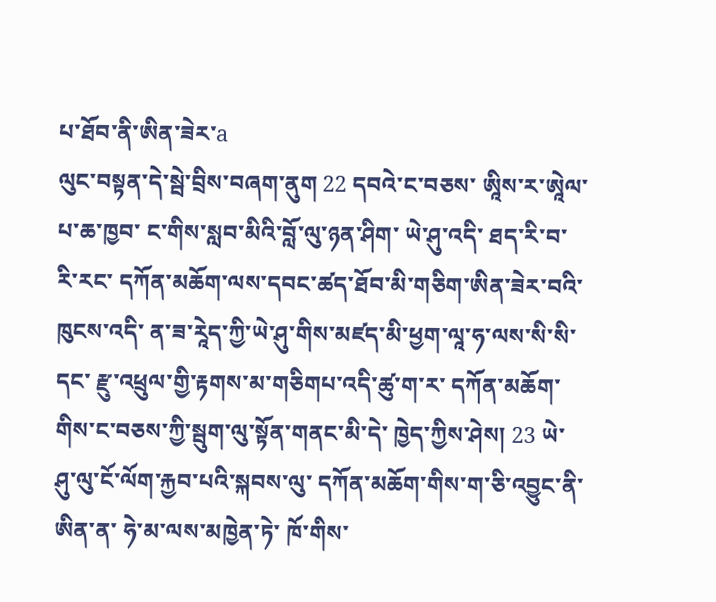པ་ཐོབ་ནི་ཨིན་ཟེར་a
ལུང་བསྟན་དེ་སྦེ་བྲིས་བཞག་ནུག 22 དབའེ་ང་བཅས་ ཨཱིས་ར་ཨཱེལ་པ་ཆ་ཁྱབ་ ང་གིས་སླབ་མིའི་བློ་ལུ་ཉན་ཤིག་ ཡེ་ཤུ་འདི་ ཐད་རི་བ་རི་རང་ དཀོན་མཆོག་ལས་དབང་ཚད་ཐོབ་མི་གཅིག་ཨིན་ཟེར་བའི་ཁུངས་འདི་ ན་ཟ་རཱེད་ཀྱི་ཡེ་ཤུ་གིས་མཛད་མི་ཕྱག་ལཱ་ཧ་ལས་སི་སི་དང་ རྫུ་འཕྲུལ་གྱི་རྟགས་མ་གཅིགཔ་འདི་ཚུ་ག་ར་ དཀོན་མཆོག་གིས་ང་བཅས་ཀྱི་སྦུག་ལུ་སྟོན་གནང་མི་དེ་ ཁྱེད་ཀྱིས་ཤེས། 23 ཡེ་ཤུ་ལུ་ངོ་ལོག་རྐྱབ་པའི་སྐབས་ལུ་ དཀོན་མཆོག་གིས་ག་ཅི་འབྱུང་ནི་ཨིན་ན་ ཧེ་མ་ལས་མཁྱེན་ཏེ་ ཁོ་གིས་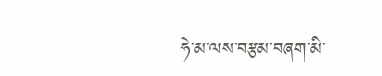ཧེ་མ་ལས་བརྩམ་བཞག་མི་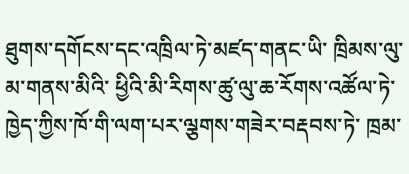ཐུགས་དགོངས་དང་འཁྲིལ་ཏེ་མཛད་གནང་ཡི་ ཁྲིམས་ལུ་མ་གནས་མིའི་ ཕྱིའི་མི་རིགས་ཚུ་ལུ་ཆ་རོགས་འཚོལ་ཏེ་ ཁྱེད་ཀྱིས་ཁོ་གི་ལག་པར་ལྕགས་གཟེར་བརྡབས་ཏེ་ ཁྲམ་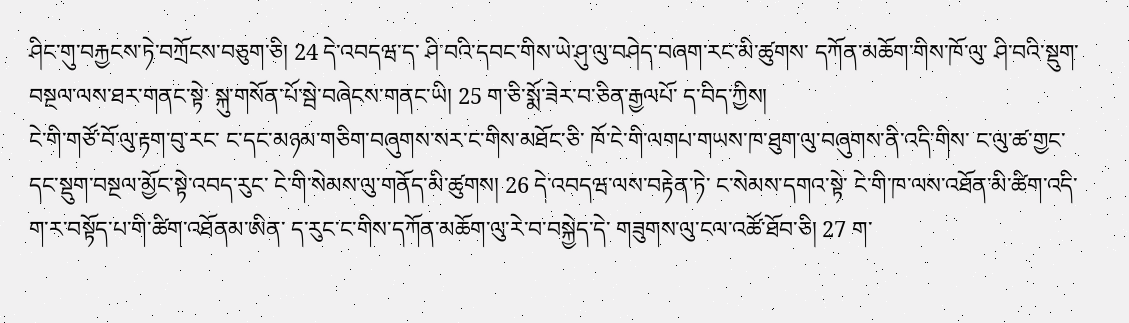ཤིང་གུ་བརྐྱངས་ཏེ་བཀྲོངས་བཅུག་ཅི། 24 དེ་འབདཝ་ད་ ཤི་བའི་དབང་གིས་ཡེ་ཤུ་ལུ་བཤེད་བཞག་རང་མི་ཚུགས་ དཀོན་མཆོག་གིས་ཁོ་ལུ་ ཤི་བའི་སྡུག་བསྔལ་ལས་ཐར་གནང་སྟེ་ སྐུ་གསོན་པོ་སྦེ་བཞེངས་གནང་ཡི། 25 ག་ཅི་སྨོ་ཟེར་བ་ཅིན་རྒྱལཔོ་ ད་བིད་ཀྱིས།
ངེ་གི་གཙོ་བོ་ལུ་རྟག་བུ་རང་ ང་དང་མཉམ་གཅིག་བཞུགས་སར་ང་གིས་མཐོང་ཅི་ ཁོ་ངེ་གི་ལགཔ་གཡས་ཁ་ཐུག་ལུ་བཞུགས་ནི་འདི་གིས་ ང་ལུ་ཚ་གྱང་དང་སྡུག་བསྔལ་མྱོང་སྟེ་འབད་རུང་ ངེ་གི་སེམས་ལུ་གནོད་མི་ཚུགས། 26 དེ་འབདཝ་ལས་བརྟེན་ཏེ་ ང་སེམས་དགའ་སྟེ་ ངེ་གི་ཁ་ལས་འཐོན་མི་ཚིག་འདི་ ག་ར་བསྟོད་པ་གི་ཚིག་འཐོནམ་ཨིན་ ད་རུང་ང་གིས་དཀོན་མཆོག་ལུ་རེ་བ་བསྐྱེད་དེ་ གཟུགས་ལུ་ངལ་འཚོ་ཐོབ་ཅི། 27 ག་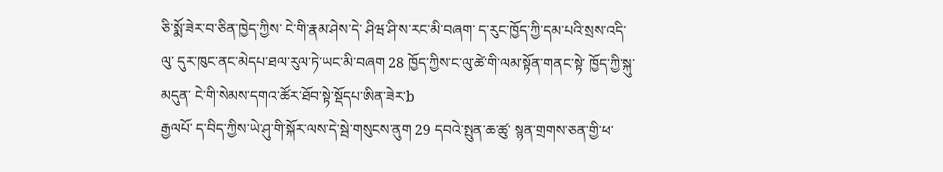ཅི་སྨོ་ཟེར་བ་ཅིན་ཁྱེད་ཀྱིས་ ངེ་གི་རྣམ་ཤེས་དེ་ ཤིཝ་ཤི་ས་རང་མི་བཞག་ ད་རུང་ཁྱོད་ཀྱི་དམ་པའི་སྲས་འདི་ལུ་ དུར་ཁུང་ནང་མེདཔ་ཐལ་རུལ་ཏེ་ཡང་མི་བཞག 28 ཁྱོད་ཀྱིས་ང་ལུ་ཚེ་གི་ལམ་སྟོན་གནང་སྟེ་ ཁྱོད་ཀྱི་སྐུ་མདུན་ ངེ་གི་སེམས་དགའ་ཚོར་ཐོབ་སྟེ་སྡོདཔ་ཨིན་ཟེར་b
རྒྱལཔོ་ ད་བིད་ཀྱིས་ཡེ་ཤུ་གི་སྐོར་ལས་དེ་སྦེ་གསུངས་ནུག 29 དབའེ་སྤུན་ཆ་ཚུ་ སྙན་གྲགས་ཅན་གྱི་ཕ་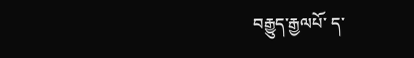བརྒྱུད་རྒྱལཔོ་ ད་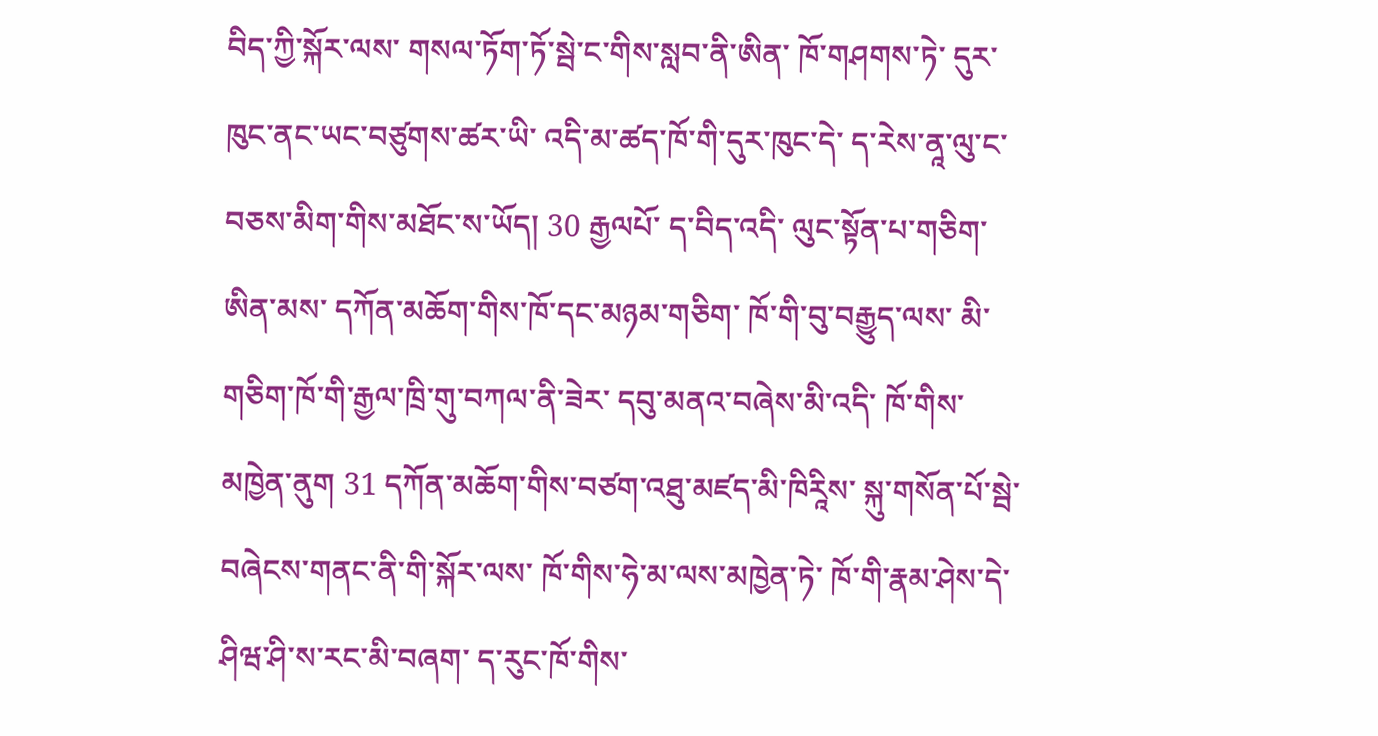བིད་ཀྱི་སྐོར་ལས་ གསལ་ཏོག་ཏོ་སྦེ་ང་གིས་སླབ་ནི་ཨིན་ ཁོ་གཤགས་ཏེ་ དུར་ཁུང་ནང་ཡང་བཙུགས་ཚར་ཡི་ འདི་མ་ཚད་ཁོ་གི་དུར་ཁུང་དེ་ ད་རེས་ནཱ་ལུ་ང་བཅས་མིག་གིས་མཐོང་ས་ཡོད། 30 རྒྱལཔོ་ ད་བིད་འདི་ ལུང་སྟོན་པ་གཅིག་ཨིན་མས་ དཀོན་མཆོག་གིས་ཁོ་དང་མཉམ་གཅིག་ ཁོ་གི་བུ་བརྒྱུད་ལས་ མི་གཅིག་ཁོ་གི་རྒྱལ་ཁྲི་གུ་བཀལ་ནི་ཟེར་ དབུ་མནའ་བཞེས་མི་འདི་ ཁོ་གིས་མཁྱེན་ནུག 31 དཀོན་མཆོག་གིས་བཙག་འཐུ་མཛད་མི་ཁིརཱིས་ སྐུ་གསོན་པོ་སྦེ་བཞེངས་གནང་ནི་གི་སྐོར་ལས་ ཁོ་གིས་ཧེ་མ་ལས་མཁྱེན་ཏེ་ ཁོ་གི་རྣམ་ཤེས་དེ་ ཤིཝ་ཤི་ས་རང་མི་བཞག་ ད་རུང་ཁོ་གིས་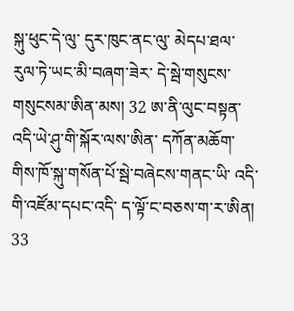སྐུ་ཕུང་དེ་ལུ་ དུར་ཁུང་ནང་ལུ་ མེདཔ་ཐལ་རུལ་ཏེ་ཡང་མི་བཞག་ཟེར་ དེ་སྦེ་གསུངས་གསུངསམ་ཨིན་མས། 32 ཨ་ནི་ལུང་བསྟན་འདི་ཡེ་ཤུ་གི་སྐོར་ལས་ཨིན་ དཀོན་མཆོག་གིས་ཁོ་སྐུ་གསོན་པོ་སྦེ་བཞེངས་གནང་ཡི་ འདི་གི་འཛོམ་དཔང་འདི་ ད་ལྟོ་ང་བཅས་ག་ར་ཨིན། 33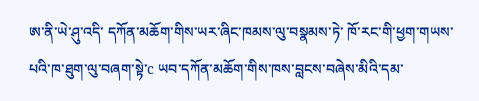ཨ་ནི་ཡེ་ཤུ་འདི་ དཀོན་མཆོག་གིས་ཡར་ཞིང་ཁམས་ལུ་བསྣམས་ཏེ་ ཁོ་རང་གི་ཕྱག་གཡས་པའི་ཁ་ཐུག་ལུ་བཞག་སྟེ་c ཡབ་དཀོན་མཆོག་གིས་ཁས་བླངས་བཞེས་མིའི་དམ་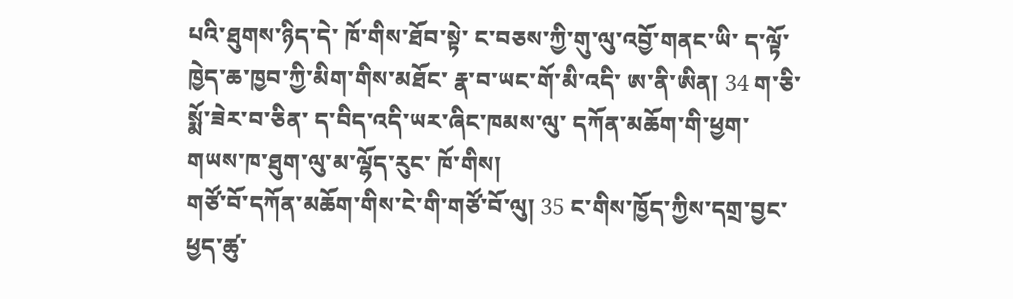པའི་ཐུགས་ཉིད་དེ་ ཁོ་གིས་ཐོབ་སྟེ་ ང་བཅས་ཀྱི་གུ་ལུ་འབྱོ་གནང་ཡི་ ད་ལྟོ་ཁྱེད་ཆ་ཁྱབ་ཀྱི་མིག་གིས་མཐོང་ རྣ་བ་ཡང་གོ་མི་འདི་ ཨ་ནི་ཨིན། 34 ག་ཅི་སྨོ་ཟེར་བ་ཅིན་ ད་བིད་འདི་ཡར་ཞིང་ཁམས་ལུ་ དཀོན་མཆོག་གི་ཕྱག་གཡས་ཁ་ཐུག་ལུ་མ་ལྷོད་རུང་ ཁོ་གིས།
གཙོ་བོ་དཀོན་མཆོག་གིས་ངེ་གི་གཙོ་བོ་ལུ། 35 ང་གིས་ཁྱོད་ཀྱིས་དགྲ་བྱང་ཕྱད་ཚུ་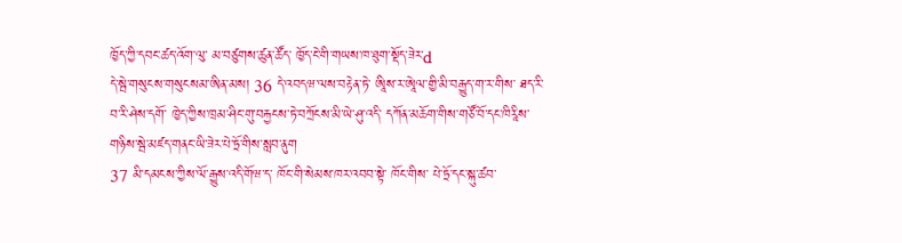ཁྱོད་ཀྱི་དབང་ཚད་འོག་ལུ་ མ་བཙུགས་ཚུན་ཚོད་ ཁྱོད་ངེ་གི་གཡས་ཁ་ཐུག་སྡོད་ཟེར་d
དེ་སྦེ་གསུངས་གསུངསམ་ཨིན་མས། 36 དེ་འབདཝ་ལས་བརྟེན་ཏེ་ ཨཱིས་ར་ཨཱེལ་གྱི་མི་བརྒྱུད་ག་ར་གིས་ ཐད་རི་བ་རི་ཤེས་དགོ་ ཁྱེད་ཀྱིས་ཁྲམ་ཤིང་གུ་བརྐྱངས་ཏེ་བཀྲོངས་མི་ཡེ་ཤུ་འདི་ དཀོན་མཆོག་གིས་གཙོ་བོ་དང་ཁིརཱིས་གཉིས་སྦེ་མཛད་གནང་ཡི་ཟེར་པེ་ཏྲོ་གིས་སླབ་ནུག
37 མི་དམངས་ཀྱིས་ལོ་རྒྱུས་འདི་གོཝ་ད་ ཁོང་གི་སེམས་ཁར་འབབ་སྟེ་ ཁོང་གིས་ པེ་ཏྲོ་དང་སྐུ་ཚབ་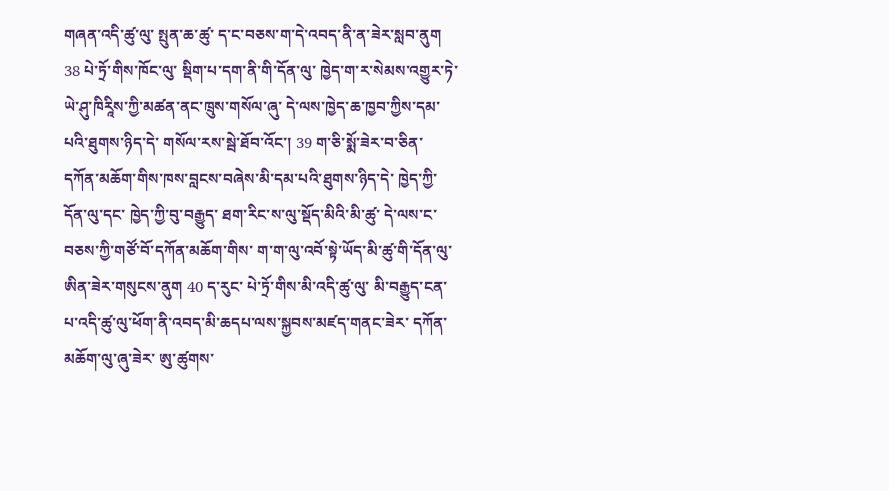གཞན་འདི་ཚུ་ལུ་ སྤུན་ཆ་ཚུ་ ད་ང་བཅས་ག་དེ་འབད་ནི་ན་ཟེར་སླབ་ནུག 38 པེ་ཏྲོ་གིས་ཁོང་ལུ་ སྡིག་པ་དག་ནི་གི་དོན་ལུ་ ཁྱེད་ག་ར་སེམས་འགྱུར་ཏེ་ ཡེ་ཤུ་ཁིརཱིས་ཀྱི་མཚན་ནང་ཁྲུས་གསོལ་ཞུ་ དེ་ལས་ཁྱེད་ཆ་ཁྱབ་ཀྱིས་དམ་པའི་ཐུགས་ཉིད་དེ་ གསོལ་རས་སྦེ་ཐོབ་འོང་། 39 ག་ཅི་སྨོ་ཟེར་བ་ཅིན་ དཀོན་མཆོག་གིས་ཁས་བླངས་བཞེས་མི་དམ་པའི་ཐུགས་ཉིད་དེ་ ཁྱེད་ཀྱི་དོན་ལུ་དང་ ཁྱེད་ཀྱི་བུ་བརྒྱུད་ ཐག་རིང་ས་ལུ་སྡོད་མིའི་མི་ཚུ་ དེ་ལས་ང་བཅས་ཀྱི་གཙོ་བོ་དཀོན་མཆོག་གིས་ ག་ག་ལུ་འབོ་སྟེ་ཡོད་མི་ཚུ་གི་དོན་ལུ་ཨིན་ཟེར་གསུངས་ནུག 40 ད་རུང་ པེ་ཏྲོ་གིས་མི་འདི་ཚུ་ལུ་ མི་བརྒྱུད་ངན་པ་འདི་ཚུ་ལུ་ཕོག་ནི་འབད་མི་ཆདཔ་ལས་སྐྱབས་མཛད་གནང་ཟེར་ དཀོན་མཆོག་ལུ་ཞུ་ཟེར་ ཨུ་ཚུགས་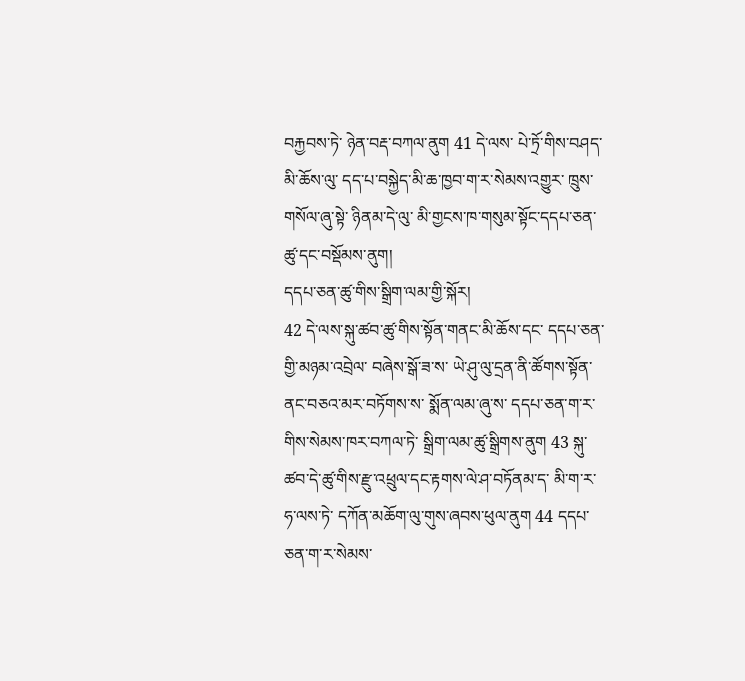བརྐྱབས་ཏེ་ ཉེན་བརྡ་བཀལ་ནུག 41 དེ་ལས་ པེ་ཏྲོ་གིས་བཤད་མི་ཆོས་ལུ་ དད་པ་བསྐྱེད་མི་ཆ་ཁྱབ་ག་ར་སེམས་འགྱུར་ ཁྲུས་གསོལ་ཞུ་སྟེ་ ཉིནམ་དེ་ལུ་ མི་གྱངས་ཁ་གསུམ་སྟོང་དདཔ་ཅན་ཚུ་དང་བསྡོམས་ནུག།
དདཔ་ཅན་ཚུ་གིས་སྒྲིག་ལམ་གྱི་སྐོར།
42 དེ་ལས་སྐུ་ཚབ་ཚུ་གིས་སྟོན་གནང་མི་ཆོས་དང་ དདཔ་ཅན་གྱི་མཉམ་འབྲེལ་ བཞེས་སྒོ་ཟ་ས་ ཡེ་ཤུ་ལུ་དྲན་ནི་ཚོགས་སྟོན་ནང་བཅའ་མར་བཏོགས་ས་ སྨོན་ལམ་ཞུ་ས་ དདཔ་ཅན་ག་ར་གིས་སེམས་ཁར་བཀལ་ཏེ་ སྒྲིག་ལམ་ཚུ་སྒྲིགས་ནུག 43 སྐུ་ཚབ་དེ་ཚུ་གིས་རྫུ་འཕྲུལ་དང་རྟགས་ལེ་ཤ་བཏོནམ་ད་ མི་ག་ར་ཧ་ལས་ཏེ་ དཀོན་མཆོག་ལུ་གུས་ཞབས་ཕུལ་ནུག 44 དདཔ་ཅན་ག་ར་སེམས་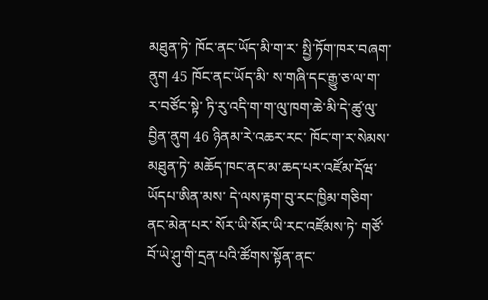མཐུན་ཏེ་ ཁོང་ནང་ཡོད་མི་ག་ར་ སྤྱི་ཏོག་ཁར་བཞག་ནུག 45 ཁོང་ནང་ཡོད་མི་ ས་གཞི་དང་རྒྱུ་ཅ་ལ་ག་ར་བཙོང་སྟེ་ ཏི་རུ་འདི་ག་ག་ལུ་ཁག་ཆེ་མི་དེ་ཚུ་ལུ་བྱིན་ནུག 46 ཉིནམ་རེ་འཆར་རང་ ཁོང་ག་ར་སེམས་མཐུན་ཏེ་ མཆོད་ཁང་ནང་མ་ཆད་པར་འཛོམ་དོཝ་ཡོདཔ་ཨིན་མས་ དེ་ལས་རྟག་བུ་རང་ཁྱིམ་གཅིག་ནང་མེན་པར་ སོར་ཡི་སོར་ཡི་རང་འཛོམས་ཏེ་ གཙོ་བོ་ཡེ་ཤུ་གི་དྲན་པའི་ཚོགས་སྟོན་ནང་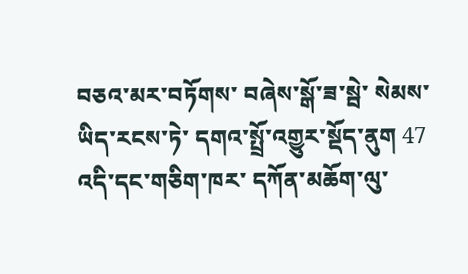བཅའ་མར་བཏོགས་ བཞེས་སྒོ་ཟ་སྦེ་ སེམས་ཡིད་རངས་ཏེ་ དགའ་སྤྲོ་འགྱུར་སྡོད་ནུག 47 འདི་དང་གཅིག་ཁར་ དཀོན་མཆོག་ལུ་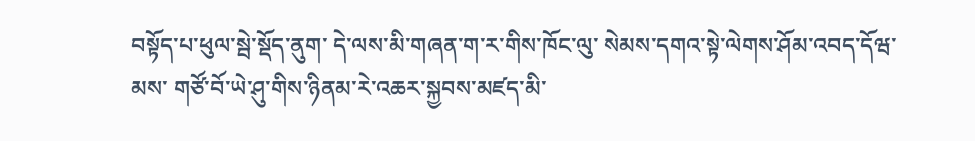བསྟོད་པ་ཕུལ་སྦེ་སྡོད་ནུག་ དེ་ལས་མི་གཞན་ག་ར་གིས་ཁོང་ལུ་ སེམས་དགའ་སྟེ་ལེགས་ཤོམ་འབད་དོཝ་མས་ གཙོ་བོ་ཡེ་ཤུ་གིས་ཉིནམ་རེ་འཆར་སྐྱབས་མཛད་མི་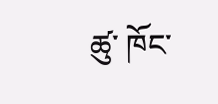ཚུ་ ཁོང་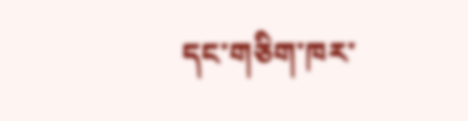དང་གཅིག་ཁར་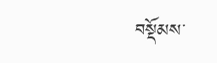བསྡོམས་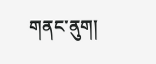གནང་ནུག།